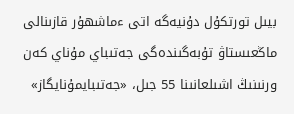بيىل تورتكۇل دۇنيەگە اتى ءماشھۇر قازىنالى ماڭعىستاۋ تۇبەگىندەگى جەتىباي مۇناي كەن ورنىنىڭ اشىلعانىنا 55 جىل، «جەتىبايمۇنايگاز»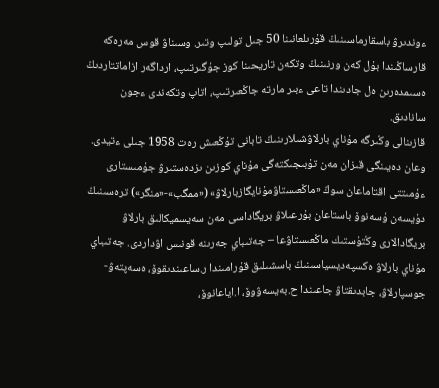ءوندىرۋ باسقارماسىنىڭ قۇرىلعانىنا 50 جىل تولىپ وتىر. وسىناۋ قوس مەرەكە قارساڭىندا بۇل كەن ورنىنىڭ وتكەن تاريحىنا كوز جۇگىرتىپ، ارداگەر ازاماتتاردىڭ ەسىمدەرىن ەل جادىندا تاعى ءبىر مارتە جاڭعىرتىپ، اتاپ وتكەندى ءجون سانادىق.
قازىنالى وڭىرگە مۇناي بارلاۋشىلارىنىڭ تابانى تۇڭعىش رەت 1958 جىلى ءتيدى. وعان دەيىنگى قىزان مەن تۇبىجىكتەگى مۇناي كوزىن ىزدەستىرۋ جۇمىستارى ءۇمىتتى اقتاماعان سوڭ «ماڭعىستاۋمۇنايگازبارلاۋ» («ممگب»-«منگر») ترەسىنىڭ دۇيسەن ۇسەنوۆ باستاعان بۇرعىلاۋ بريگاداسى مەن سەيسميكالىق بارلاۋ بريگادالارى وڭتۇستىك ماڭعىستاۋعا – جەتىباي جەرىنە قونىس اۋداردى. جەتىباي مۇناي بارلاۋ ەكسپەديسياسىنىڭ باسشىلىق قۇرامىندا ر.ساعىندىقوۆ، ەسەپتەۋ-جوسپارلاۋ، جابدىقتاۋ جاعىندا ح.بەيسەۋوۆ، ا.اياعانوۆ،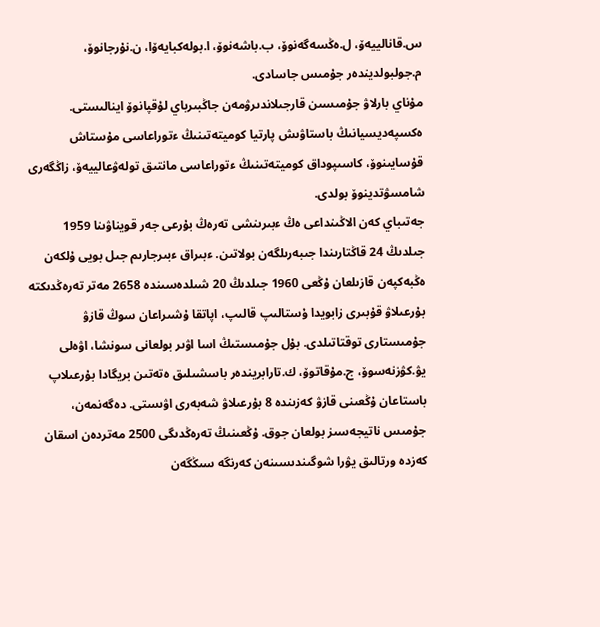س.قانالييەۆ، ل.ەڭسەگەنوۆ، ب.باشەنوۆ، ا.بولەكبايەۆا، ن.نۇرجانوۆ، م.جولبولديندەر جۇمىس جاسادى.
مۇناي بارلاۋ جۇمىسىن قارجىلاندىرۋمەن جاڭبىرباي لۇقپانوۆ اينالىستى. ەكسپەديسيانىڭ باستاۋىش پارتيا كوميتەتىنىڭ ءتوراعاسى مۇستاش قۇسايىنوۆ، كاسىپوداق كوميتەتىنىڭ ءتوراعاسى مانتىق تولەۋعالييەۆ، زاڭگەرى شامسۋتدينوۆ بولدى.
جەتىباي كەن الاڭىنداعى ەڭ ءبىرىنشى تەرەڭ بۇرعى جەر قويناۋىنا 1959 جىلدىڭ 24 قاڭتارىندا جىبەرىلگەن بولاتىن. ءبىراق ءبىرجارىم جىل بويى ۇلكەن ەڭبەكپەن قازىلعان ۇڭعى 1960 جىلدىڭ 20 شىلدەسىندە 2658 مەتر تەرەڭدىكتە بۇرعىلاۋ قۇبىرى زابويدا ۇستالىپ قالىپ، اپاتقا ۇشىراعان سوڭ قازۋ جۇمىستارى توقتاتىلدى. بۇل جۇمىستىڭ اسا اۋىر بولعانى سونشا، اۋەلى يۋ.كۋزنەسوۆ، ج.مۇقاتوۆ، ك.تارابريندەر باسشىلىق ەتەتىن بريگادا بۇرعىلاپ باستاعان ۇڭعىنى قازۋ كەزىندە 8 بۇرعىلاۋ شەبەرى اۋىستى. دەگەنمەن، جۇمىس ناتيجەسىز بولعان جوق. ۇڭعىنىڭ تەرەڭدىگى 2500 مەتردەن اسقان كەزدە ورتالىق يۋرا شوگىندىسىنەن كەرنگە سىڭگەن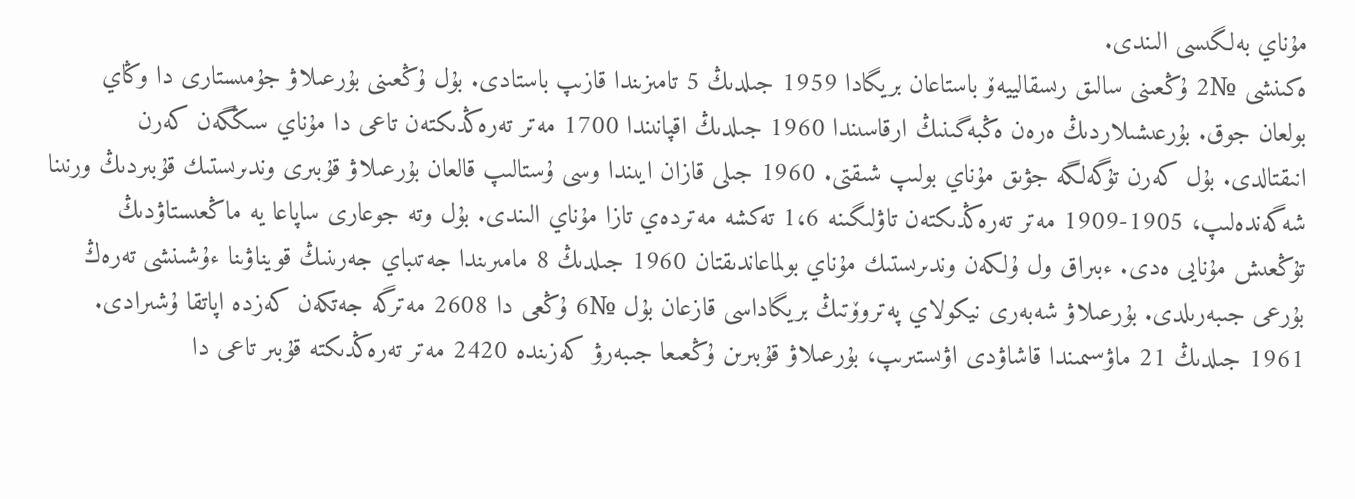مۇناي بەلگىسى الىندى.
ەكىنشى №2 ۇڭعىنى سالىق رىسقالييەۆ باستاعان بريگادا 1959 جىلدىڭ 5 تامىزىندا قازىپ باستادى. بۇل ۇڭعىنى بۇرعىلاۋ جۇمىستارى دا وڭاي بولعان جوق. بۇرعىشىلاردىڭ ەرەن ەڭبەگىنىڭ ارقاسىندا 1960 جىلدىڭ اقپانىندا 1700 مەتر تەرەڭدىكتەن تاعى دا مۇناي سىڭگەن كەرن انىقتالدى. بۇل كەرن تۇگەلگە جۋىق مۇناي بولىپ شىقتى. 1960 جىلى قازان ايىندا وسى ۇستالىپ قالعان بۇرعىلاۋ قۇبىرى وندىرىستىك قۇبىردىڭ ورنىنا شەگەندەلىپ، 1905-1909 مەتر تەرەڭدىكتەن تاۋلىگىنە 1،6 تەكشە مەتردەي تازا مۇناي الىندى. بۇل وتە جوعارى ساپاعا يە ماڭعىستاۋدىڭ تۇڭعىش مۇنايى ەدى. ءبىراق ول ۇلكەن وندىرىستىك مۇناي بولماعاندىقتان 1960 جىلدىڭ 8 مامىرىندا جەتىباي جەرىنىڭ قويناۋىنا ءۇشىنشى تەرەڭ بۇرعى جىبەرىلدى. بۇرعىلاۋ شەبەرى نيكولاي پەتروۆتىڭ بريگاداسى قازعان بۇل №6 ۇڭعى دا 2608 مەترگە جەتكەن كەزدە اپاتقا ۇشىرادى. 1961 جىلدىڭ 21 ماۋسىمىندا قاشاۋدى اۋىستىرىپ، بۇرعىلاۋ قۇبىرىن ۇڭعىعا جىبەرۋ كەزىندە 2420 مەتر تەرەڭدىكتە قۇبىر تاعى دا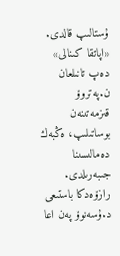ۇستالىپ قالدى. «اپاتقا كىنالى» دەپ تانىلعان ن.پەتروۆ قىزمەتىنەن بوساتىلىپ، ەڭبەك دەمالىسىنا جىبەرىلدى. رازۆەدكا باستىعى د.ۇسەنوۆ پەن اعا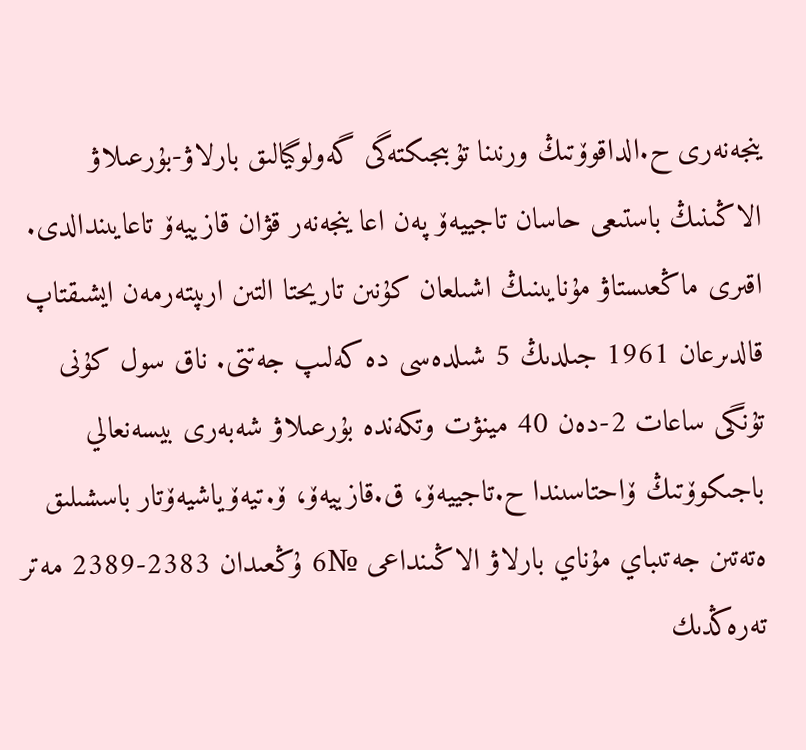ينجەنەرى ح.الداقوۆتىڭ ورنىنا تۇبىجىكتەگى گەولوگيالىق بارلاۋ-بۇرعىلاۋ الاڭىنىڭ باستىعى حاسان تاجييەۆ پەن اعا ينجەنەر قۋان قازييەۆ تاعايىندالدى.
اقىرى ماڭعىستاۋ مۇنايىنىڭ اشىلعان كۇنىن تاريحتا التىن ارىپتەرمەن ايشىقتاپ قالدىرعان 1961 جىلدىڭ 5 شىلدەسى دە كەلىپ جەتتى. ناق سول كۇنى تۇنگى ساعات 2-دەن 40 مينۋت وتكەندە بۇرعىلاۋ شەبەرى بيسەنعالي باجىكوۆتىڭ ۆاحتاسىندا ح.تاجييەۆ، ق.قازييەۆ، ۆ.تيەۆياشيەۆتار باسشىلىق ەتەتىن جەتىباي مۇناي بارلاۋ الاڭىنداعى №6 ۇڭعىدان 2383-2389 مەتر تەرەڭدىك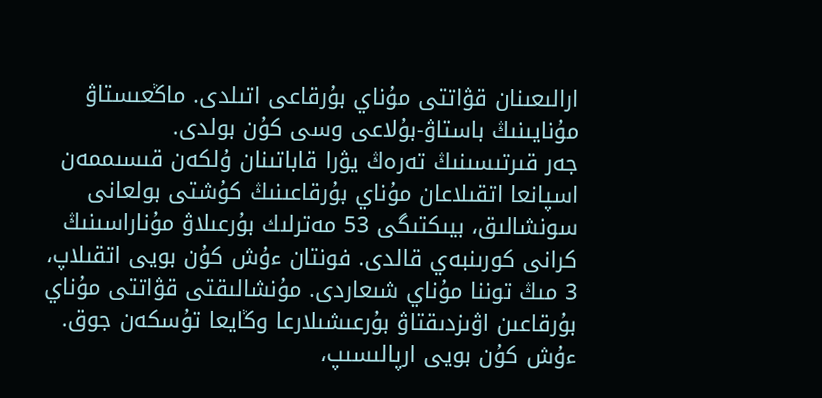ارالىعىنان قۋاتتى مۇناي بۇرقاعى اتىلدى. ماڭعىستاۋ مۇنايىنىڭ باستاۋ-بۇلاعى وسى كۇن بولدى.
جەر قىرتىسىنىڭ تەرەڭ يۋرا قاباتىنان ۇلكەن قىسىممەن اسپانعا اتقىلاعان مۇناي بۇرقاعىنىڭ كۇشتى بولعانى سونشالىق، بيىكتىگى 53 مەترلىك بۇرعىلاۋ مۇناراسىنىڭ كرانى كورىنبەي قالدى. فونتان ءۇش كۇن بويى اتقىلاپ، 3 مىڭ توننا مۇناي شىعاردى. مۇنشالىقتى قۋاتتى مۇناي بۇرقاعىن اۋىزدىقتاۋ بۇرعىشىلارعا وڭايعا تۇسكەن جوق. ءۇش كۇن بويى ارپالىسىپ،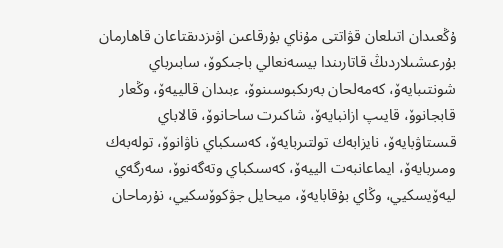ۇڭعىدان اتىلعان قۋاتتى مۇناي بۇرقاعىن اۋىزدىقتاعان قاھارمان بۇرعىشىلاردىڭ قاتارىندا بيسەنعالي باجىكوۆ، سابىرباي شونتىبايەۆ، كەمەلحان بەرىكبوسىنوۆ، ءبىدان قالييەۆ، وڭعار قابجانوۆ، قايىپ ازانبايەۆ، شاكىرت ساحانوۆ، قالاباي قىستاۋبايەۆ، نايزابەك تولتىربايەۆ، كەسىكباي ناۋانوۆ، تولەبەك ومىربايەۆ، ايماعانبەت الييەۆ، كەسىكباي وتەگەنوۆ، سەرگەي ليەۆيسكيي، وڭاي بۇقابايەۆ، ميحايل جۋكوۆسكيي، نۇرماحان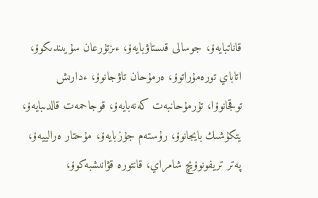قاناتبايەۆ، جوسالى قىستاۋبايەۆ، ءىزتۇرعان سۇيىندىكوۆ، اتاباي تورەمۇراتوۆ، ەرمۇحان تاۋجانوۆ، ءدارىش توقجانوۆا، تۇرمۇحانبەت كەنەبايەۆ، قوجاحمەت قالدىبايەۆ، يتكۇشىك بايجانوۆ، رۇستەم جۇزبايەۆ، مۇحتار ەرالييەۆ، پەتر تريفونوۆيچ شامراي، قانتورە قۋانىشبەكوۆ،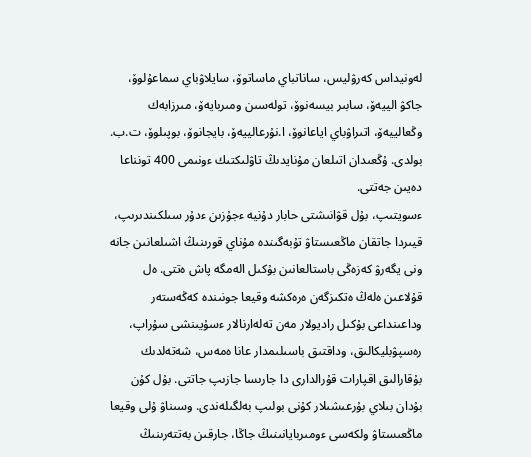لەونيداس كەرۋليس، ساناتباي ماساتوۆ، سايلاۋباي سماعۇلوۆ، جاكۋ الييەۆ، سابىر بيسەنوۆ، تولەسىن ومىربايەۆ، مىرزابەك وڭعالييەۆ، اتىراۋباي اياعانوۆ، ا.نۇرعالييەۆ، بايجانوۆ، بوپىلوۆ، ت.ب. بولدى. ۇڭعىدان اتىلعان مۇنايدىڭ تاۋلىكتىك ءونىمى 400 تونناعا دەيىن جەتتى.
ءسويتىپ، بۇل قۋانىشتى حابار دۇنيە ءجۇزىن ءدۇر سىلكىندىرىپ، قيىردا جاتقان ماڭعىستاۋ تۇبەگىندە مۇناي قورىنىڭ اشىلعانىن جانە ونى يگەرۋ كەزەڭى باستالعانىن بۇكىل الەمگە پاش ەتتى. ەل قۇلاعىن ەلەڭ ەتكىزگەن ەرەكشە وقيعا جونىندە كەڭەستەر وداعىنداعى بۇكىل راديولار مەن تەلەارنالار ءسۇيىنشى سۇراپ، رەسپۋبليكالىق، وداقتىق باسىلىمدار عانا ەمەس، شەتەلدىك بۇقارالىق اقپارات قۇرالدارى دا جارىسا جازىپ جاتتى. بۇل كۇن بۇدان بىلاي بۇرعىشىلار كۇنى بولىپ بەلگىلەندى. وسىناۋ ۇلى وقيعا ماڭعىستاۋ ولكەسى ءومىربايانىنىڭ جاڭا، جارقىن بەتتەرىنىڭ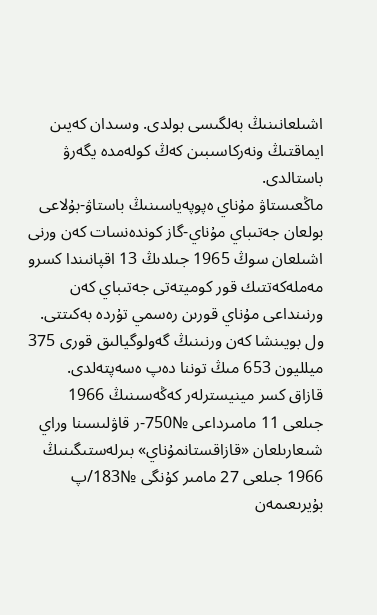اشىلعانىنىڭ بەلگىسى بولدى. وسىدان كەيىن ايماقتىڭ ونەركاسىبىن كەڭ كولەمدە يگەرۋ باستالدى.
ماڭعىستاۋ مۇناي ەپوپەياسىنىڭ باستاۋ-بۇلاعى بولعان جەتىباي مۇناي-گاز كوندەنسات كەن ورنى اشىلعان سوڭ 1965 جىلدىڭ 13 اقپانىندا كسرو مەملەكەتتىك قور كوميتەتى جەتىباي كەن ورنىنداعى مۇناي قورىن رەسمي تۇردە بەكىتتى. ول بويىنشا كەن ورنىنىڭ گەولوگيالىق قورى 375 ميلليون 653 مىڭ توننا دەپ ەسەپتەلدى.
قازاق كسر مينيسترلەر كەڭەسىنىڭ 1966 جىلعى 11 مامىرداعى №750-ر قاۋلىسىنا وراي شىعارىلعان «قازاقستانمۇناي» بىرلەستىگىنىڭ 1966 جىلعى 27 مامىر كۇنگى №183/پ بۇيرىعىمەن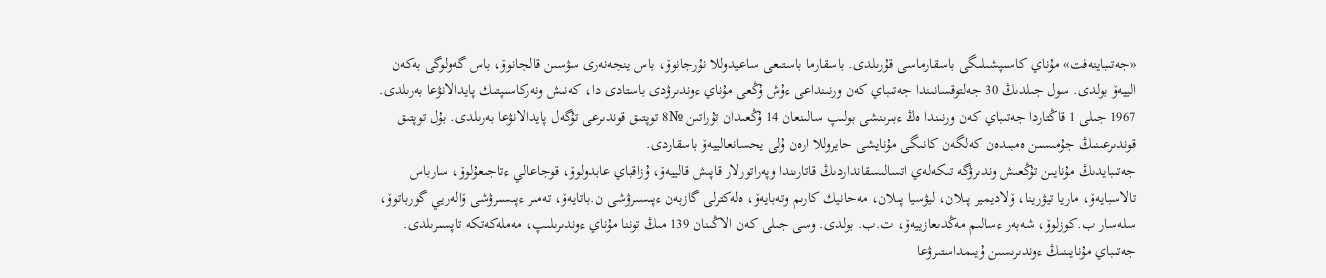«جەتىباينەفت» مۇناي كاسىپشىلىگى باسقارماسى قۇرىلدى. باسقارما باستىعى ساعيدوللا نۇرجانوۆ، باس ينجەنەرى سۋسىن قالجانوۆ، باس گەولوگى بەكەن الييەۆ بولدى. سول جىلدىڭ 30 جەلتوقسانىندا جەتىباي كەن ورنىنداعى ءۇش ۇڭعى مۇناي ءوندىرۋدى باستادى دا، كەنىش ونەركاسىپتىك پايدالانۋعا بەرىلدى. 1967 جىلى 1 قاڭتاردا جەتىباي كەن ورنىندا ەڭ ءبىرىنشى بولىپ سالىنعان 14 ۇڭعىدان تۇراتىن №8 توپتىق قوندىرعى تۇگەل پايدالانۋعا بەرىلدى. بۇل توپتىق قوندىرعىنىڭ جۇمىسىن ەمبىدەن كەلگەن كانىگى مۇنايشى حايروللا ارەن ۇلى يحسانعالييەۆ باسقاردى.
جەتىبايدىڭ مۇنايىن تۇڭعىش وندىرۋگە تىكەلەي اتسالىسقانداردىڭ قاتارىندا وپەراتورلار قاپىش قالييەۆ، ۇزاقباي عابدولوۆ، قوجاعالي ءتاجىعۇلوۆ، سارباس تالاسبايەۆ، ماريا تيۋرينا، ۆلاديمير پىلان، ليۋسيا پىلان، مەحانيك كارىم وتەبايەۆ، ەلەكترلى گازبەن ءپىسىرۋشى ن.باتايەۆ، تەمىر ءپىسىرۋشى ۆالەريي گورباتوۆ، سلەسار ب.كوزلوۆ، شەبەر ءسالىم مەڭدىعازييەۆ، ت.ب. بولدى. وسى جىلى كەن الاڭىنان 139 مىڭ توننا مۇناي ءوندىرىلىپ، مەملەكەتكە تاپسىرىلدى.
جەتىباي مۇنايىنىڭ ءوندىرىسىن ۇيىمداستىرۋعا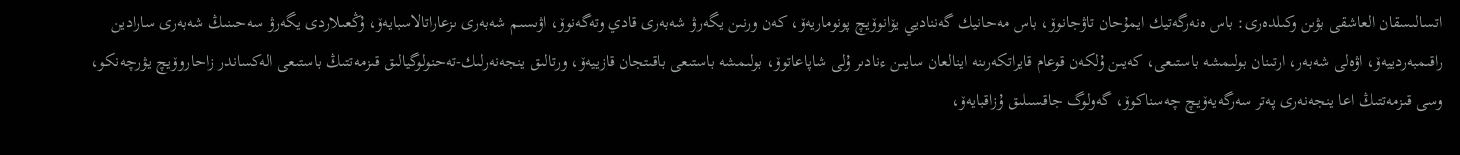اتسالىسقان العاشقى بۋىن وكىلدەرى: باس ەنەرگەتيك ايمۇحان تاۋجانوۆ، باس مەحانيك گەنناديي يۆانوۆيچ پونوماريەۆ، كەن ورنىن يگەرۋ شەبەرى قادي وتەگەنوۆ، اۋىسىم شەبەرى ىزعاراتالاسبايەۆ، ۇڭعىلاردى يگەرۋ سەحىنىڭ شەبەرى سارادين راقىمبەردييەۆ، اۋەلى شەبەر، ارتىنان بولىمشە باستىعى، كەيىن ۇلكەن قوعام قايراتكەرىنە اينالعان سايىن ءنادىر ۇلى شاپاعاتوۆ، بولىمشە باستىعى باقىتجان قازييەۆ، ورتالىق ينجەنەرلىك-تەحنولوگيالىق قىزمەتتىڭ باستىعى الەكساندر زاحاروۆيچ يۋرچەنكو، وسى قىزمەتتىڭ اعا ينجەنەرى پەتر سەرگەيەۆيچ چەسناكوۆ، گەولوگ جاقسىلىق ۇزاقبايەۆ،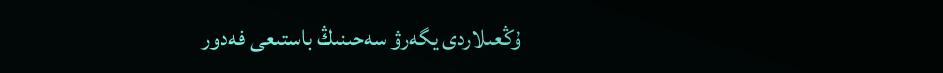ۇڭعىلاردى يگەرۋ سەحىنىڭ باستىعى فەدور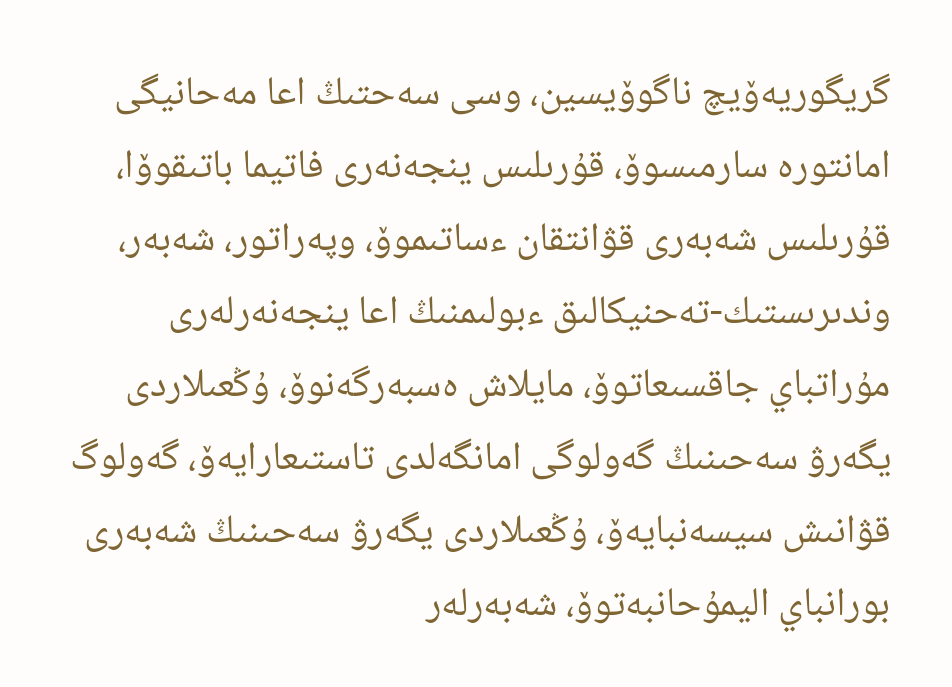گريگوريەۆيچ ناگوۆيسين، وسى سەحتىڭ اعا مەحانيگى امانتورە سارمىسوۆ، قۇرىلىس ينجەنەرى فاتيما باتىقوۆا، قۇرىلىس شەبەرى قۋانتقان ءساتىموۆ، وپەراتور، شەبەر، وندىرىستىك-تەحنيكالىق ءبولىمنىڭ اعا ينجەنەرلەرى مۇراتباي جاقسىعاتوۆ، مايلاش ەسبەرگەنوۆ، ۇڭعىلاردى يگەرۋ سەحىنىڭ گەولوگى امانگەلدى تاستىعارايەۆ، گەولوگ قۋانىش سيسەنبايەۆ، ۇڭعىلاردى يگەرۋ سەحىنىڭ شەبەرى بورانباي اليمۇحانبەتوۆ، شەبەرلەر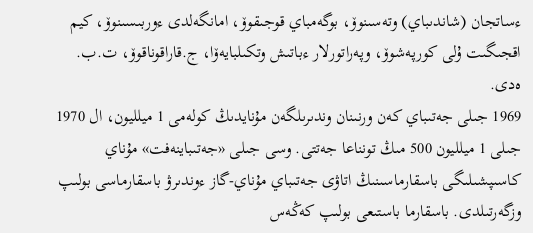ءساتجان (شاندىباي) وتەسىنوۆ، بوگەمباي قوجىقوۆ، امانگەلدى ءوربىسىنوۆ، كيم اقجىگىت ۇلى كورپەشوۆ، وپەراتورلار ءباتىش وتكىلبايەۆا، ج.قاراقوناقوۆ، ت.ب. ەدى.
1969 جىلى جەتىباي كەن ورنىنان وندىرىلگەن مۇنايدىڭ كولەمى 1 ميلليون، ال 1970 جىلى 1 ميلليون 500 مىڭ تونناعا جەتتى. وسى جىلى «جەتىباينەفت» مۇناي كاسىپشىلىگى باسقارماسىنىڭ اتاۋى جەتىباي مۇناي-گاز ءوندىرۋ باسقارماسى بولىپ وزگەرتىلدى. باسقارما باستىعى بولىپ كەڭەس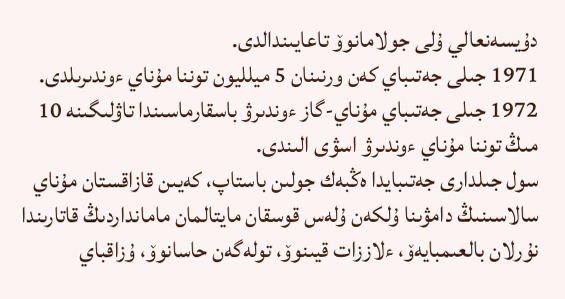دۇيسەنعالي ۇلى جولامانوۆ تاعايىندالدى.
1971 جىلى جەتىباي كەن ورنىنان 5 ميلليون توننا مۇناي ءوندىرىلدى. 1972 جىلى جەتىباي مۇناي-گاز ءوندىرۋ باسقارماسىندا تاۋلىگىنە 10 مىڭ توننا مۇناي ءوندىرۋ اسۋى الىندى.
سول جىلدارى جەتىبايدا ەڭبەك جولىن باستاپ، كەيىن قازاقستان مۇناي سالاسىنىڭ دامۋىنا ۇلكەن ۇلەس قوسقان مايتالمان مامانداردىڭ قاتارىندا نۇرلان بالعىمبايەۆ، ءلاززات قيىنوۆ، تولەگەن حاسانوۆ، ۇزاقباي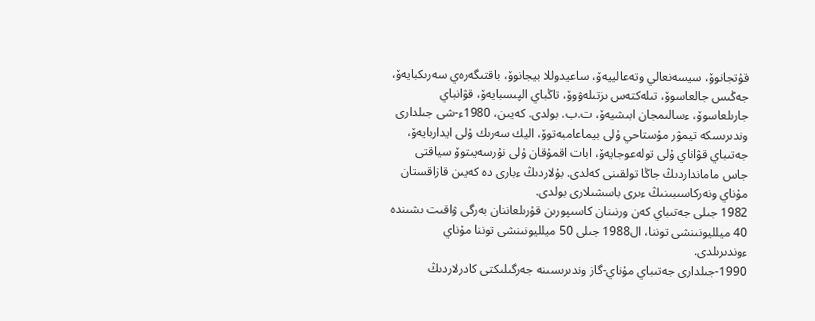قۇتجانوۆ، سيسەنعالي وتەعالييەۆ، ساعيدوللا بيجانوۆ، باقتىگەرەي سەرىكبايەۆ، جەڭىس جالعاسوۆ، تىلەكتەس ىزتىلەۋوۆ، تاڭباي الپىسبايەۆ، قۋانباي جارىلعاسوۆ، ءسالىمجان ابىشيەۆ، ت.ب. بولدى. كەيىن، 1980ء-شى جىلدارى وندىرىسكە تيمۋر مۇستاحي ۇلى بيماعامبەتوۆ، اليك سەرىك ۇلى ايداربايەۆ، جەتىباي قۋاناي ۇلى تولەعوجايەۆ، ابات اقمۇقان ۇلى نۇرسەيىتوۆ سياقتى جاس مامانداردىڭ جاڭا تولقىنى كەلدى. بۇلاردىڭ ءبارى دە كەيىن قازاقستان مۇناي ونەركاسىبىنىڭ ءىرى باسشىلارى بولدى.
1982 جىلى جەتىباي كەن ورنىنان كاسىپورىن قۇرىلعاننان بەرگى ۋاقىت ىشىندە 40 ميلليونىنشى توننا، ال1988 جىلى 50 ميلليونىنشى توننا مۇناي ءوندىرىلدى.
1990-جىلدارى جەتىباي مۇناي-گاز وندىرىسىنە جەرگىلىكتى كادرلاردىڭ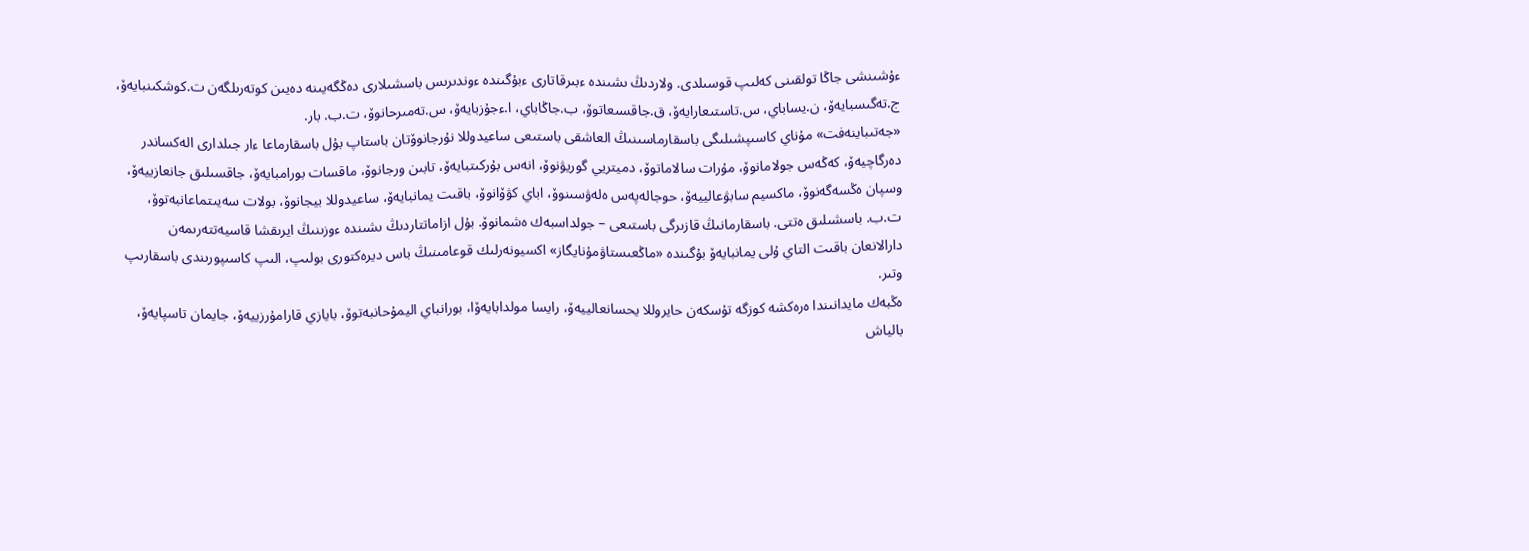ءۇشىنشى جاڭا تولقىنى كەلىپ قوسىلدى. ولاردىڭ ىشىندە ءبىرقاتارى ءبۇگىندە ءوندىرىس باسشىلارى دەڭگەيىنە دەيىن كوتەرىلگەن ت.كوشكىنبايەۆ، ج.تەگىسبايەۆ، ن.يساباي، س.تاستىعارايەۆ، ق.جاقسىعاتوۆ، ب.جاڭاباي، ا.ءجۇزبايەۆ، س.تەمىرحانوۆ، ت.ب. بار.
«جەتىباينەفت» مۇناي كاسىپشىلىگى باسقارماسىنىڭ العاشقى باستىعى ساعيدوللا نۇرجانوۆتان باستاپ بۇل باسقارماعا ءار جىلدارى الەكساندر دەرگاچيەۆ، كەڭەس جولامانوۆ، مۇرات سالاماتوۆ، دميتريي گوريۋنوۆ، انەس بۇركىتبايەۆ، تابىن ورجانوۆ، ماقسات بورامبايەۆ، جاقسىلىق جانعازييەۆ، وسپان ەڭسەگەنوۆ، ماكسيم سابۋعالييەۆ، حوجالەپەس ەلەۋسىنوۆ، اباي كۋۆانوۆ، باقىت يمانبايەۆ، ساعيدوللا بيجانوۆ، بولات سەيىتماعانبەتوۆ، ت.ب. باسشىلىق ەتتى. باسقارمانىڭ قازىرگى باستىعى – جولداسبەك ەشمانوۆ. بۇل ازاماتتاردىڭ ىشىندە ءوزىنىڭ ايرىقشا قاسيەتتەرىمەن دارالانعان باقىت التاي ۇلى يمانبايەۆ بۇگىندە «ماڭعىستاۋمۇنايگاز» اكسيونەرلىك قوعامىنىڭ باس ديرەكتورى بولىپ، الىپ كاسىپورىندى باسقارىپ وتىر.
ەڭبەك مايدانىندا ەرەكشە كوزگە تۇسكەن حايروللا يحسانعالييەۆ، رايسا مولدابايەۆا، بورانباي اليمۇحانبەتوۆ، بايازي قارامۇرزييەۆ، جايمان تاسپايەۆ، بالياش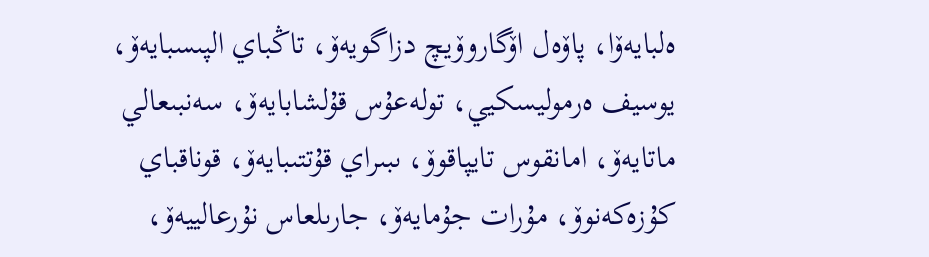ەلبايەۆا، پاۆەل اۆگاروۆيچ دزاگويەۆ، تاڭباي الپىسبايەۆ، يوسيف ەرموليسكيي، تولەعۇس قۇلشابايەۆ، سەنبىعالي ماتايەۆ، امانقوس تايپاقوۆ، ىبىراي قۇتتىبايەۆ، قوناقباي كۇزەكەنوۆ، مۇرات جۇمايەۆ، جارىلعاس نۇرعالييەۆ،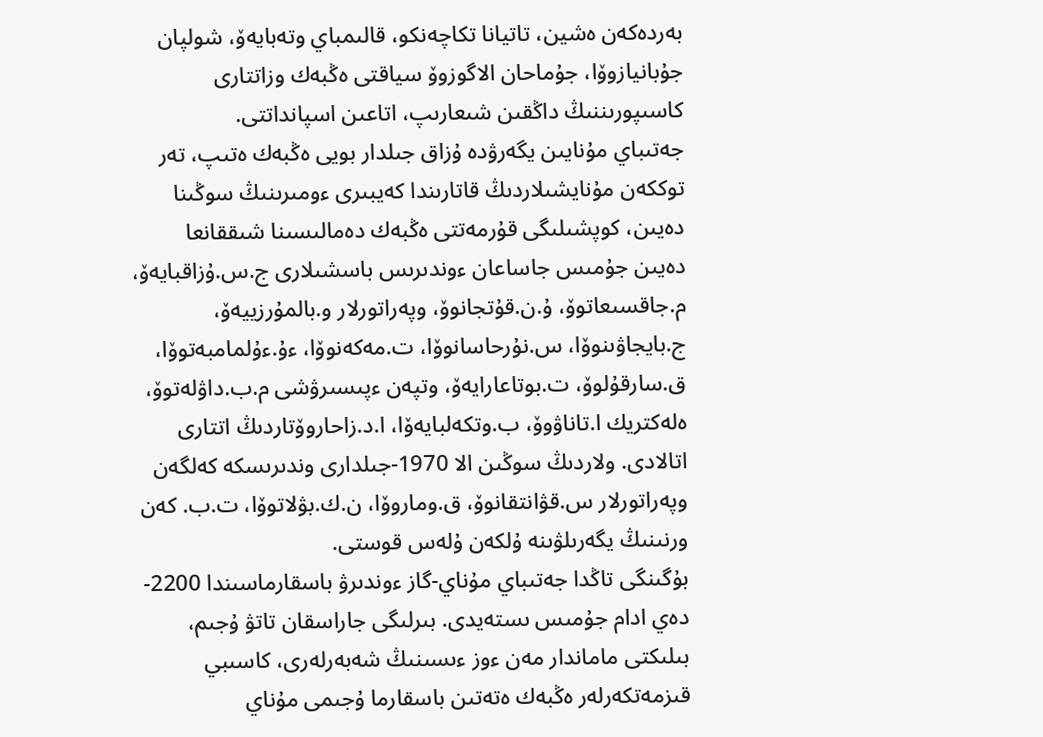بەردەكەن ەشين، تاتيانا تكاچەنكو، قالىمباي وتەبايەۆ، شولپان جۇبانيازوۆا، جۇماحان الاگوزوۆ سياقتى ەڭبەك وزاتتارى كاسىپورىننىڭ داڭقىن شىعارىپ، اتاعىن اسپانداتتى.
جەتىباي مۇنايىن يگەرۋدە ۇزاق جىلدار بويى ەڭبەك ەتىپ، تەر توككەن مۇنايشىلاردىڭ قاتارىندا كەيبىرى ءومىرىنىڭ سوڭىنا دەيىن، كوپشىلىگى قۇرمەتتى ەڭبەك دەمالىسىنا شىققانعا دەيىن جۇمىس جاساعان ءوندىرىس باسشىلارى ج.س.ۇزاقبايەۆ، م.جاقسىعاتوۆ، ۇ.ن.قۇتجانوۆ، وپەراتورلار و.بالمۇرزييەۆ، ج.بايجاۋىنوۆا، س.نۇرحاسانوۆا، ت.مەكەنوۆا، ءۇ.ءۇلمامبەتوۆا، ق.سارقۇلوۆ، ت.بوتاعارايەۆ، وتپەن ءپىسىرۋشى م.ب.داۋلەتوۆ، ەلەكتريك ا.تاناۋوۆ، ب.وتكەلبايەۆا، ا.د.زاحاروۆتاردىڭ اتتارى اتالادى. ولاردىڭ سوڭىن الا 1970-جىلدارى وندىرىسكە كەلگەن وپەراتورلار س.قۋانتقانوۆ، ق.وماروۆا، ن.ك.بۋلاتوۆا، ت.ب. كەن ورنىنىڭ يگەرىلۋىنە ۇلكەن ۇلەس قوستى.
بۇگىنگى تاڭدا جەتىباي مۇناي-گاز ءوندىرۋ باسقارماسىندا 2200-دەي ادام جۇمىس ىستەيدى. بىرلىگى جاراسقان تاتۋ ۇجىم، بىلىكتى ماماندار مەن ءوز ءىسىنىڭ شەبەرلەرى، كاسىبي قىزمەتكەرلەر ەڭبەك ەتەتىن باسقارما ۇجىمى مۇناي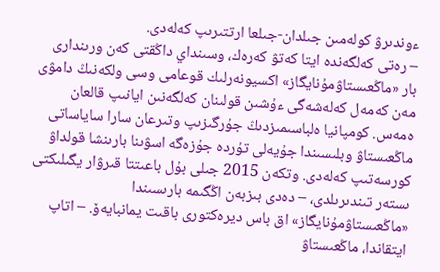ءوندىرۋ كولەمىن جىلدان-جىلعا ارتتىرىپ كەلەدى.
– رەتى كەلگەندە ايتا كەتۋ كەرەك، وسىنداي داڭقتى كەن ورىندارى بار «ماڭعىستاۋمۇنايگاز» اكسيونەرلىك قوعامى وسى ولكەنىڭ دامۋى مەن كەمەل كەلەشەگى ءۇشىن قولىنان كەلگەنىن ايانىپ قالعان ەمەس. كومپانيا ەلباسىمىزدىڭ جۇرگىزىپ وتىرعان سارا ساياساتى ماڭعىستاۋ وبلىسىندا جۇيەلى تۇردە جۇزەگە اسۋىنا بارىنشا قولداۋ كورسەتىپ كەلەدى. وتكەن 2015 جىلى بۇل باعىتتا قىرۋار يگىلىكتى ىستەر تىندىرىلدى، – دەدى بىزبەن اڭگىمە بارىسىندا «ماڭعىستاۋمۇنايگاز» اق باس ديرەكتورى باقىت يمانبايەۆ. – اتاپ ايتقاندا، ماڭعىستاۋ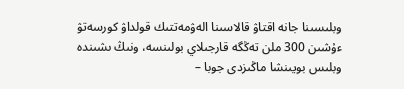وبلىسىنا جانە اقتاۋ قالاسىنا الەۋمەتتىك قولداۋ كورسەتۋ ءۇشىن 300 ملن تەڭگە قارجىلاي بولىنسە، ونىڭ ىشىندە وبلىس بويىنشا ماڭىزدى جوبا –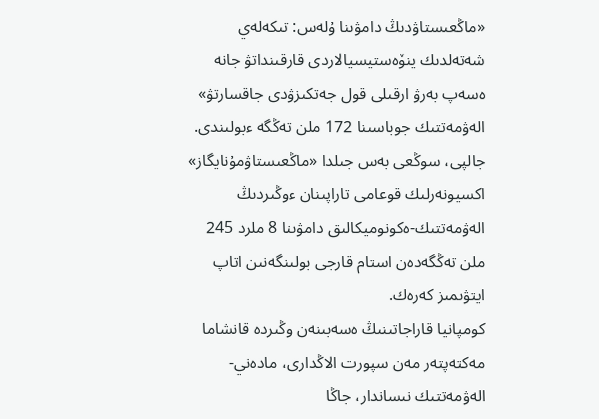«ماڭعىستاۋدىڭ دامۋىنا ۇلەس: تىكەلەي شەتەلدىك ينۆەستيسيالاردى قارقىنداتۋ جانە ەسەپ بەرۋ ارقىلى قول جەتكىزۋدى جاقسارتۋ» الەۋمەتتىك جوباسىنا 172 ملن تەڭگە ءبولىندى. جالپى، سوڭعى بەس جىلدا «ماڭعىستاۋمۇنايگاز» اكسيونەرلىك قوعامى تاراپىنان ءوڭىردىڭ الەۋمەتتىك-ەكونوميكالىق دامۋىنا 8 ملرد 245 ملن تەڭگەدەن استام قارجى بولىنگەنىن اتاپ ايتۋىمىز كەرەك.
كومپانيا قاراجاتىنىڭ ەسەبىنەن وڭىردە قانشاما مەكتەپتەر مەن سپورت الاڭدارى، مادەني-الەۋمەتتىك نىساندار، جاڭا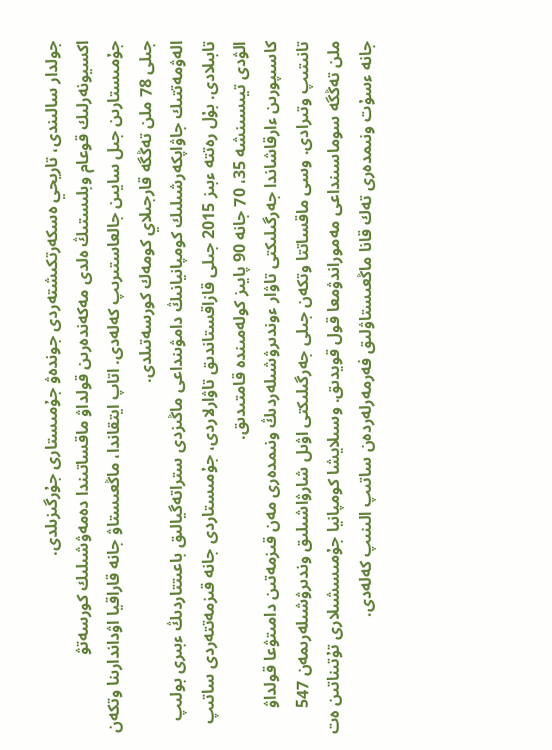جولدار سالىندى، تاريحي ەسكەرتكىشتەردى جوندەۋ جۇمىستارى جۇرگىزىلدى.
اكسيونەرلىك قوعام وبلىستىڭ ەلدى مەكەندەرىن قولداۋ ماقساتىندا دەمەۋشىلىك كورسەتۋ جۇمىستارىن جىل سايىن جالعاستىرىپ كەلەدى. اتاپ ايتقاندا، ماڭعىستاۋ جانە قاراقيا اۋداندارىنا وتكەن جىلى 78 ملن تەڭگە قارجىلاي كومەك كورسەتىلدى.
الەۋمەتتىك جاۋاپكەرشىلىك كومپانيانىڭ دامۋىنداعى ماڭىزدى ستراتەگيالىق باعىتتاردىڭ ءبىرى بولىپ تابىلادى. بۇل رەتتە ءبىز 2015 جىلى قازاقستاندىق تاۋارلاردى، جۇمىستاردى جانە قىزمەتتەردى ساتىپ الۋدى تيىسىنشە 35، 70 جانە 90 پايىز كولەمىندە قامتىدىق.
كاسىپورىن ءارقاشاندا جەرگىلىكتى تاۋار ءوندىرۋشىلەردىڭ ونىمدەرى مەن قىزمەتىن دامىتۋعا قولداۋ تانىتىپ وتىرادى. وسى ماقساتتا وتكەن جىلى جەرگىلىكتى اۋىل شارۋاشىلىق وندىرۋشىلەرىمەن 547 ملن تەڭگە سوماسىنداعى مەموراندۋمعا قول قويدىق. وسىلايشا كومپانيا جۇمىسشىلارى تۇتىناتىن ەت جانە ءسۇت ونىمدەرى تەك قانا ماڭعىستاۋلىق فەرمەرلەردەن ساتىپ الىنىپ كەلەدى.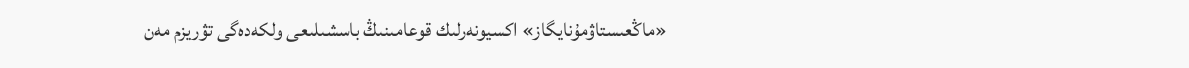«ماڭعىستاۋمۇنايگاز» اكسيونەرلىك قوعامىنىڭ باسشىلىعى ولكەدەگى تۋريزم مەن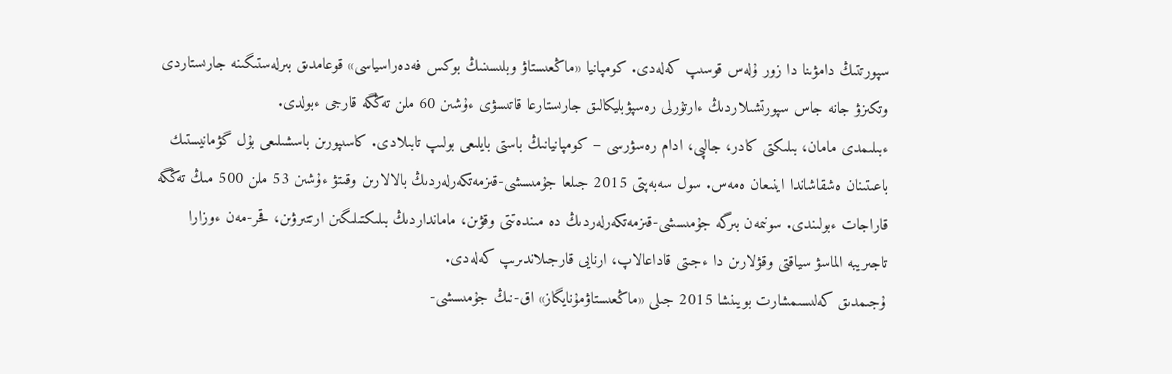سپورتتىڭ دامۋىنا دا زور ۇلەس قوسىپ كەلەدى. كومپانيا «ماڭعىستاۋ وبلىسىنىڭ بوكس فەدەراسياسى» قوعامدىق بىرلەستىگىنە جارىستاردى وتكىزۋ جانە جاس سپورتشىلاردىڭ ءارتۇرلى رەسپۋبليكالىق جارىستارعا قاتىسۋى ءۇشىن 60 ملن تەڭگە قارجى ءبولدى.
ءبىلىمدى مامان، بىلىكتى كادر، جالپى، ادام رەسۋرسى – كومپانيانىڭ باستى بايلىعى بولىپ تابىلادى. كاسىپورىن باسشىلىعى بۇل گۋمانيستىك باعىتىنان ەشقاشاندا اينىعان ەمەس. سول سەبەپتى 2015 جىلعا جۇمىسشى-قىزمەتكەرلەردىڭ بالالارىن وقىتۋ ءۇشىن 53 ملن 500 مىڭ تەڭگە قاراجات ءبولىندى. سونىمەن بىرگە جۇمىسشى-قىزمەتكەرلەردىڭ دە مىندەتتى وقۋىن، مامانداردىڭ بىلىكتىلىگىن ارتتىرۋىن، قحر-مەن ءوزارا تاجىريبە الماسۋ سياقتى وقۋلارىن دا ءجىتى قاداعالاپ، ارنايى قارجىلاندىرىپ كەلەدى.
ۇجىمدىق كەلىسىمشارت بويىنشا 2015 جىلى «ماڭعىستاۋمۇنايگاز» اق-نىڭ جۇمىسشى-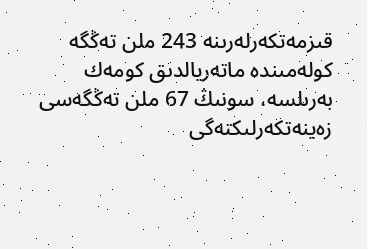قىزمەتكەرلەرىنە 243 ملن تەڭگە كولەمىندە ماتەريالدىق كومەك بەرىلسە، سونىڭ 67 ملن تەڭگەسى زەينەتكەرلىكتەگى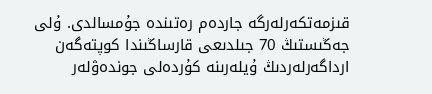قىزمەتكەرلەرگە جاردەم رەتىندە جۇمسالدى. ۇلى جەڭىستىڭ 70 جىلدىعى قارساڭىندا كوپتەگەن ارداگەرلەردىڭ ۇيلەرىنە كۇردەلى جوندەۋلەر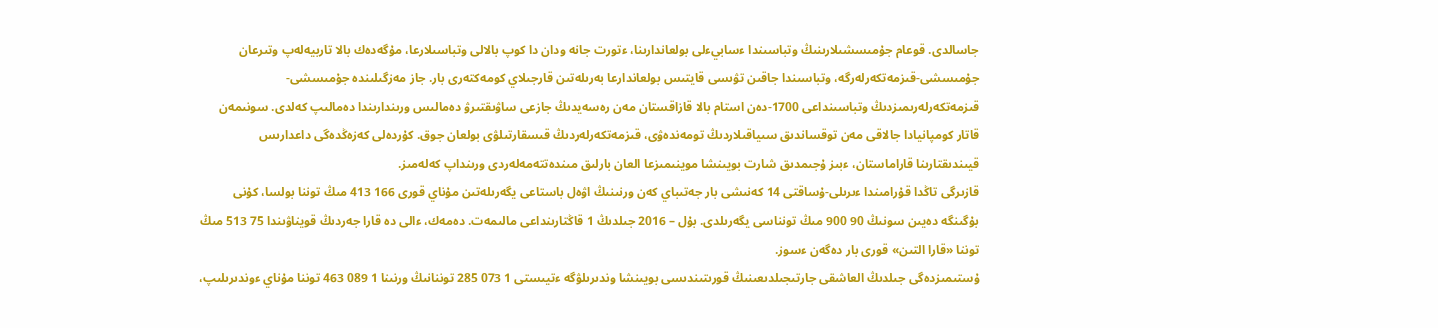جاسالدى. قوعام جۇمىسشىلارىنىڭ وتباسىندا ءسابيءلى بولعاندارىنا، ءتورت جانە ودان دا كوپ بالالى وتباسىلارعا، مۇگەدەك بالا تاربيەلەپ وتىرعان جۇمىسشى-قىزمەتكەرلەرگە، وتباسىندا جاقىن تۋىسى قايتىس بولعاندارعا بەرىلەتىن قارجىلاي كومەكتەرى بار. جاز مەزگىلىندە جۇمىسشى-قىزمەتكەرلەرىمىزدىڭ وتباسىنداعى 1700-دەن استام بالا قازاقستان مەن رەسەيدىڭ جازعى ساۋىقتىرۋ دەمالىس ورىندارىندا دەمالىپ كەلدى. سونىمەن قاتار كومپانيادا جالاقى مەن توقساندىق سىياقىلاردىڭ تومەندەۋى، قىزمەتكەرلەردىڭ قىسقارتىلۋى بولعان جوق. كۇردەلى كەزەڭدەگى داعدارىس قيىندىقتارىنا قاراماستان، ءبىز ۇجىمدىق شارت بويىنشا موينىمىزعا العان بارلىق مىندەتتەمەلەردى ورىنداپ كەلەمىز.
قازىرگى تاڭدا قۇرامىندا ءىرىلى-ۇساقتى 14 كەنىشى بار جەتىباي كەن ورنىنىڭ اۋەل باستاعى يگەرىلەتىن مۇناي قورى 166 413 مىڭ توننا بولسا، كۇنى بۇگىنگە دەيىن سونىڭ 90 900 مىڭ تونناسى يگەرىلدى. بۇل – 2016 جىلدىڭ 1 قاڭتارىنداعى مالىمەت. دەمەك، ءالى دە قارا جەردىڭ قويناۋىندا 75 513 مىڭ توننا «قارا التىن» قورى بار دەگەن ءسوز.
ۇستىمىزدەگى جىلدىڭ العاشقى جارتىجىلدىعىنىڭ قورىتىندىسى بويىنشا وندىرىلۋگە ءتيىستى 1 073 285 توننانىڭ ورنىنا 1 089 463 توننا مۇناي ءوندىرىلىپ،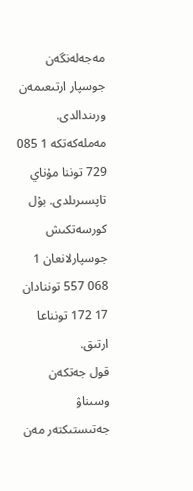مەجەلەنگەن جوسپار ارتىعىمەن ورىندالدى. مەملەكەتكە 1 085 729 توننا مۇناي تاپسىرىلدى. بۇل كورسەتكىش جوسپارلانعان 1 068 557 توننادان 17 172 تونناعا ارتىق.
قول جەتكەن وسىناۋ جەتىستىكتەر مەن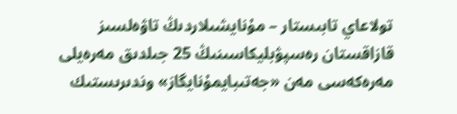تولاعاي تابىستار – مۇنايشىلاردىڭ تاۋەلسىز قازاقستان رەسپۋبليكاسىنىڭ 25 جىلدىق مەرەيلى مەرەكەسى مەن «جەتىبايمۇنايگاز» وندىرىستىك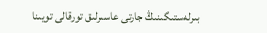بىرلەستىگىنىڭ جارتى عاسىرلىق تورقالى تويىنا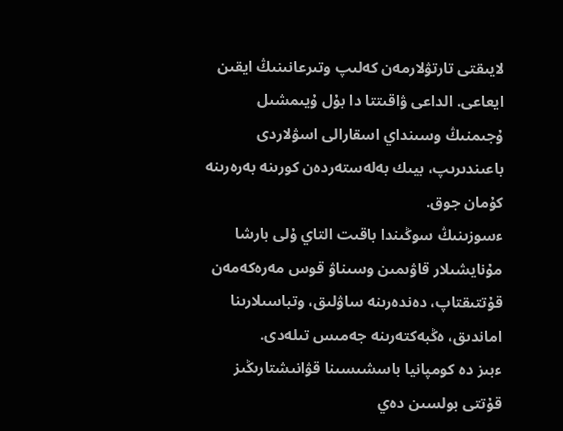لايىقتى تارتۋلارمەن كەلىپ وتىرعانىنىڭ ايقىن ايعاعى. الداعى ۋاقىتتا دا بۇل ۇيىمشىل ۇجىمنىڭ وسىنداي اسقارالى اسۋلاردى باعىندىرىپ، بيىك بەلەستەردەن كورىنە بەرەرىنە كۇمان جوق.
ءسوزىنىڭ سوڭىندا باقىت التاي ۇلى بارشا مۇنايشىلار قاۋىمىن وسىناۋ قوس مەرەكەمەن قۇتتىقتاپ، دەندەرىنە ساۋلىق، وتباسىلارىنا اماندىق، ەڭبەكتەرىنە جەمىس تىلەدى.
ءبىز دە كومپانيا باسشىسىنا قۋانىشتارىڭىز قۇتتى بولسىن دەي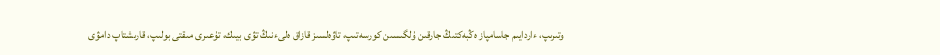وتىرىپ، ءاردايىم جاسامپاز ەڭبەكتىڭ جارقىن ۇلگىسىن كورسەتىپ، تاۋەلسىز قازاق ەلىءنىڭ تۋى بيىك، تۇعىرى مىقتى بولىپ، قارىشتاپ دامۋى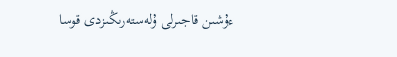ءۇشىن قاجىرلى ۇلەستەرىڭىزدى قوسا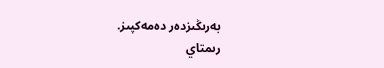بەرىڭىزدەر دەمەكپىز.
رىمتاي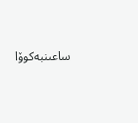ساعىنبەكوۆا